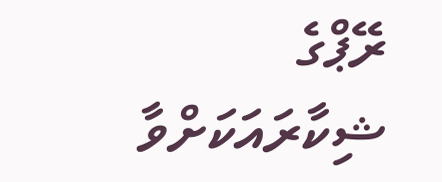ރޭޕްގެ ޝިކާރައަކަށްވާ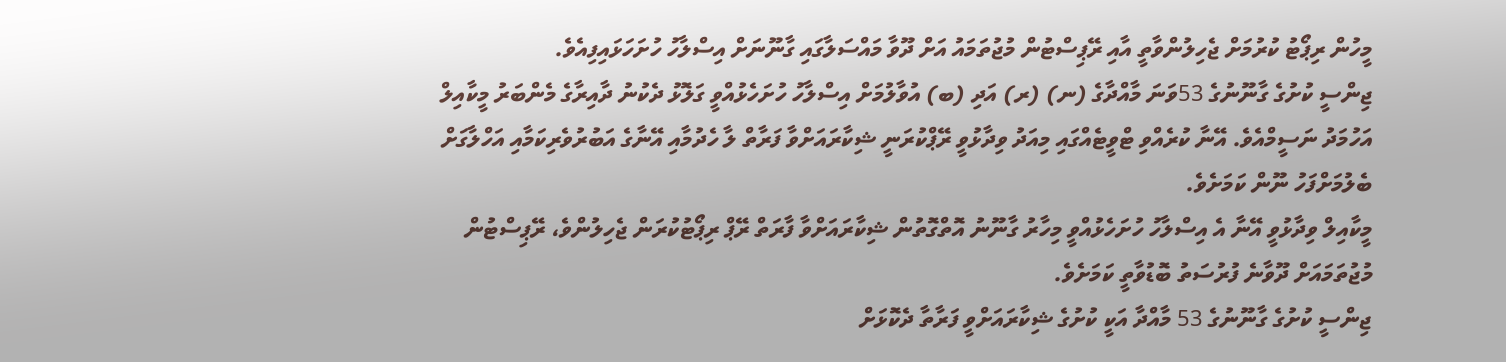މީހުން ރިޕޯޓު ކުރުމަށް ޖެހިލުންވާތީ އާއި ރޭޕިސްޓުން މުޖުތަމައު އަށް ދޫވާ މައްސަލާގައި ގާނޫނަށް އިސްލާހު ހުށަހަޅައިފިއެވެ.
ޖިންސީ ކުށުގެ ގާނޫނުގެ 53ވަނަ މާއްދާގެ (ނ) (ރ) އަދި (ބ) އުވާލުމަށް އިސްލާހު ހުށަހެޅުއްވީ ގަލޮޅު ދެކުނު ދާއިރާގެ މެންބަރު މީކާއިލް އަހުމަދު ނަސީމްއެވެ. އޭނާ ކުރެއްވި ޓްވީޓެއްގައި މިއަދު ވިދާޅުވީ ރޭޕްކުރަނީ ޝިކާރައަށްވާ ފަރާތް ލާ ހެދުމާއި އޭނާގެ އަބުރުވެރިކަމާއި އަހްލާގަށް ބެލުމަށްފަހު ނޫން ކަމަށެވެ.
މީކާއިލް ވިދާޅުވީ އޭނާ އެ އިސްލާހު ހުށަހެޅުއްވީ މިހާރު ގާނޫނު އޮތްގޮތުން ޝިކާރައަށްވާ ފާރަތް ރޭޕް ރިޕޯޓުކުރަން ޖެހިލުންވެ، ރޭޕިސްޓުން މުޖުތަމައަށް ދޫވާނެ ފުރުސަތު ބޮޑުވާތީ ކަމަށެވެ.
ޖިންސީ ކުށުގެ ގާނޫނުގެ 53 މާއްދާ އަކީ ކުށުގެ ޝިކާރައަށްވީ ފަރާތާ ދެކޮޅަށް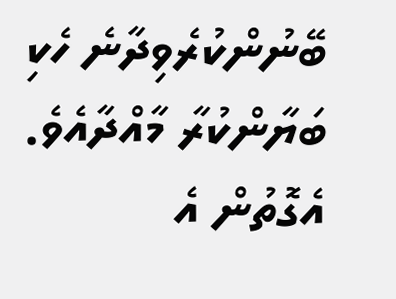ބޭނުންކުރެވިދާނެ ހެކި ބަޔާންކުރާ މާއްދާއެވެ. އެގޮތުން އެ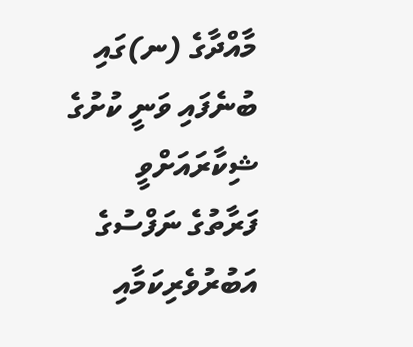މާއްދާގެ (ނ)ގައި ބުނެފައި ވަނީ ކުށުގެ ޝިކާރައަށްވީ ފަރާތުގެ ނަފްސުގެ އަބުރުވެރިކަމާއި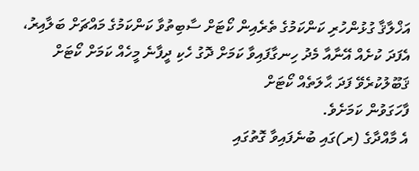އަޚްލާޤާ ގުޅުންހުރި ކަންކަމުގެ ތެރެއިން ކޯޓަށް ސާބިތުވާ ކަންކަމުގެ މައްޗަށް ބަލާއިރު، އެފަދަ ކުށެއް އޭނާއާ މެދު ހިނގާފައިވާ ކަމަށް ދޮގު ހެކި ދީފާނެ މީހެއް ކަމަށް ކޯޓަށް ޤަބޫލުކުރެވޭ ފަދަ ޙާލަތެއް ކޯޓަށް
ފާހަގަވުން ކަމަށެވެ.
އެ މާއްދާގެ (ރ)ގައި ބުނެފައިވާ ގޮތުގައި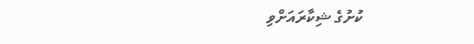ކުށުގެ ޝިކާރައަށްވި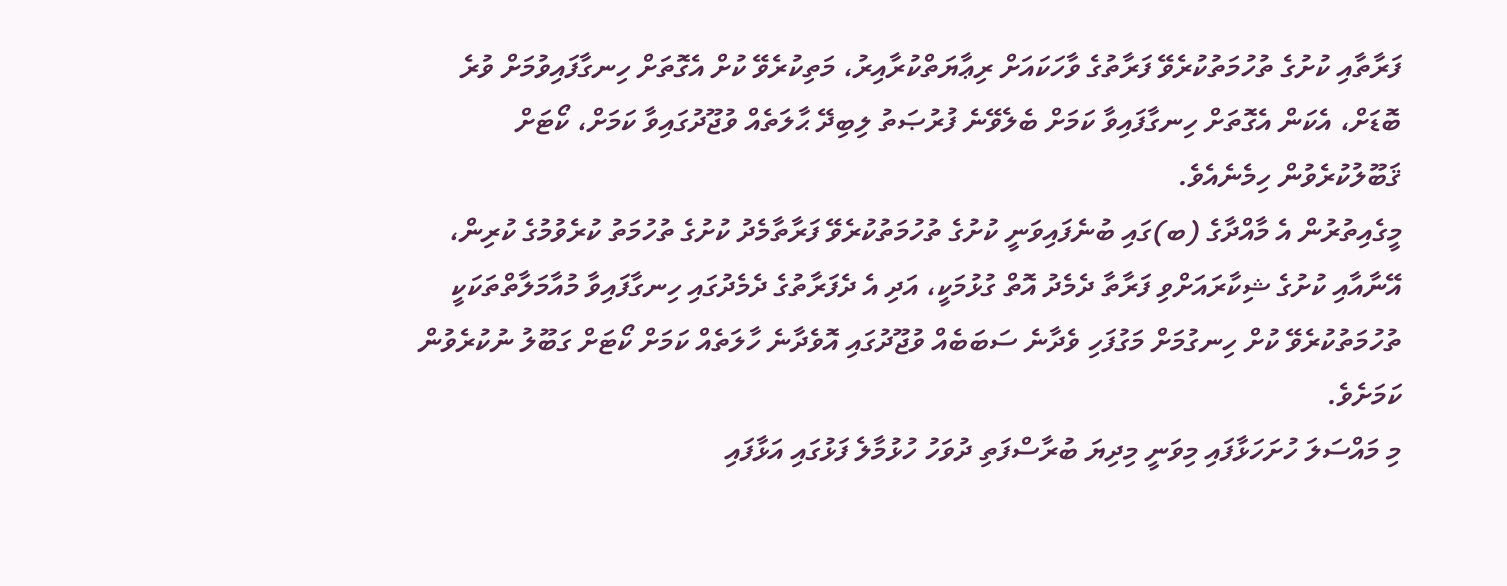ފަރާތާއި ކުށުގެ ތުހުމަތުކުރެވޭ ފަރާތުގެ ވާހަކައަށް ރިޢާޔަތްކުރާއިރު، މަތިކުރެވޭ ކުށް އެގޮތަށް ހިނގާފައިވުމަށް ވުރެ ބޮޑަށް، އެކަން އެގޮތަށް ހިނގާފައިވާ ކަމަށް ބެލެވޭނެ ފުރުޞަތު ލިބިދޭ ޙާލަތެއް ވުޖޫދުގައިވާ ކަމަށް، ކޯޓަށް ޤަބޫލުކުރެވުން ހިމެނެއެވެ.
މީގެއިތުރުން އެ މާއްދާގެ (ބ)ގައި ބުނެފައިވަނީ ކުށުގެ ތުހުމަތުކުރެވޭ ފަރާތާމެދު ކުށުގެ ތުހުމަތު ކުރެވުމުގެ ކުރިން، އޭނާއާއި ކުށުގެ ޝިކާރައަށްވި ފަރާތާ ދެމެދު އޮތް ގުޅުމަކީ، އަދި އެ ދެފަރާތުގެ ދެމެދުގައި ހިނގާފައިވާ މުއާމަލާތްތަކަކީ ތުހުމަތުކުރެވޭ ކުށް ހިނގުމަށް މަގުފަހި ވެދާނެ ސަބަބެއް ވުޖޫދުގައި އޮވެދާނެ ހާލަތެއް ކަމަށް ކޯޓަށް ގަބޫލު ނުކުރެވުން ކަމަށެވެ.
މި މައްސަލަ ހުށަހަޅާފައި މިވަނީ މިދިޔަ ބުރާސްފަތި ދުވަހު ހުޅުމާލެ ފަޅުގައި އަޅާފައި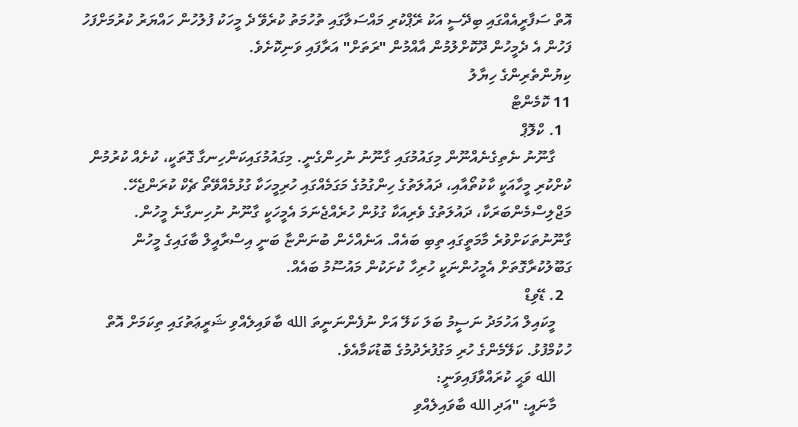އޮތް ސަފާރީއެއްގައި ބިދޭސީ އަކު ރޭޕްކުރި މައްސަލާގައި ތުހުމަތު ކުރެވޭ ދެ މީހަކު ފުލުހުން ހައްޔަރު ކުރުމަށްފަހު ފަހުން އެ ދެމީހުން ދޫކޮށްލުމުން އާއްމުން "ރަތަށް" އަރާފައި ވަނިކޮށެވެ.
ކިޔުންތެރިންގެ ހިޔާލު
11 ކޮމެންޓް
  1. ކްލޮޕް
    ގާނޫނު ނެތިގެނެއްނޫން މިގައުމުގައި ގާނޫނު ނުހިންގެނީ. މިގައުމުގައިކަންހިނގާ ގޮތަކީ، ކުށެއް ކުރުމުން ކުށްކުރި މީހާއަކީ ކާކުތޯއާއި، ދައުލަތުގެ ހިންގުމުގެ މަގަމެއްގައި ހުރިމީހަކާ ގުޅުމެއްވޭތޯ ޗެކް ކުރަންޖެހޭ. މަޖްލިސްމެންބަރަކާ، ދައުލަތުގެ ވެރިއަކާ ގުޅުން ހުރެއްޖެނަމަ އެމީހަކީ ގާނޫނު ނުހިނގާނެ މީހުން. ގާނޫނުތަކަށްވުރެ މާމަތީގައި ތިބި ބައެއް. އަނެއްހެން ބުނަންޏާ ބަނީ އިސްރާއީލް ބާގައިގެ މީހުން ގަބޫލުކުރާގޮތަށް އެމީހުންނަކީ ހުރިހާ ކުށަކުން މައުސޫމު ބައެއް.
  2. ޑޭވިޑް
    މީކައިލް އަހުމަދު ނަސީމު ބަލަ ކަލޭ އަށް ނުފެންނަނީތަ الله ބާވައިލެއްވި ޝަރީޢަތުގައި ތިކަމަށް އޮތް ހުކުމްފުޅު. ކަލޭމެންގެ ހުރި މަގުފުރެދުމުގެ ބޮޑުކަމާއެވެ.
    الله ވަޙީ ކުރައްވާފައިވަނީ:
    މާނައީ: "އަދި الله ބާވައިލެއްވި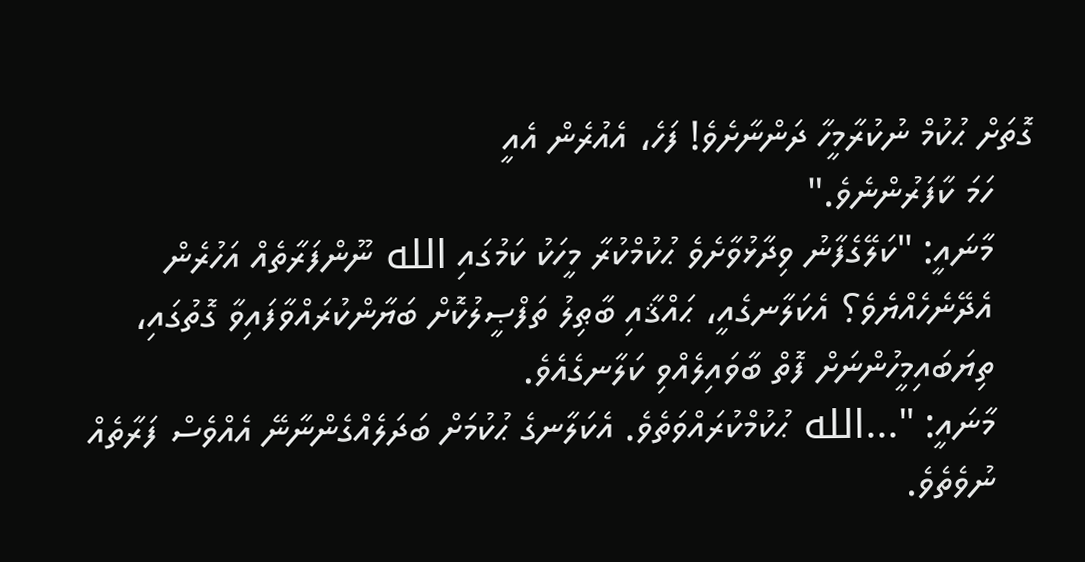ގޮތަށް ޙުކުމް ނުކުރާމީހާ ދަންނާށެވެ! ފަހެ، އެއުރެން އެއީ
    ހަމަ ކާފަރުންނެވެ."
    މާނައީ: "ކަލޭގެފާނު ވިދާޅުވާށެވެ ޙުކުމްކުރާ މީހަކު ކަމުގައި الله ނޫންފަރާތެއް އަހުރެން
    އެދޭނެހެއްޔެވެ؟ އެކަލާނގެއީ، ޙައްޤާއި ބާޠިލު ތަފްޞީލުކޮށް ބަޔާންކުރައްވާފައިވާ ގޮތުގައި،
    ތިޔަބައިމީހުންނަށް ފޮތް ބާވައިލެއްވި ކަލާނގެއެވެ.
    މާނައީ: "...الله ޙުކުމްކުރައްވަތެވެ. އެކަލާނގެ ޙުކުމަށް ބަދަލެއްގެންނާނޭ އެއްވެސް ފަރާތެއް
    ނުވެތެވެ.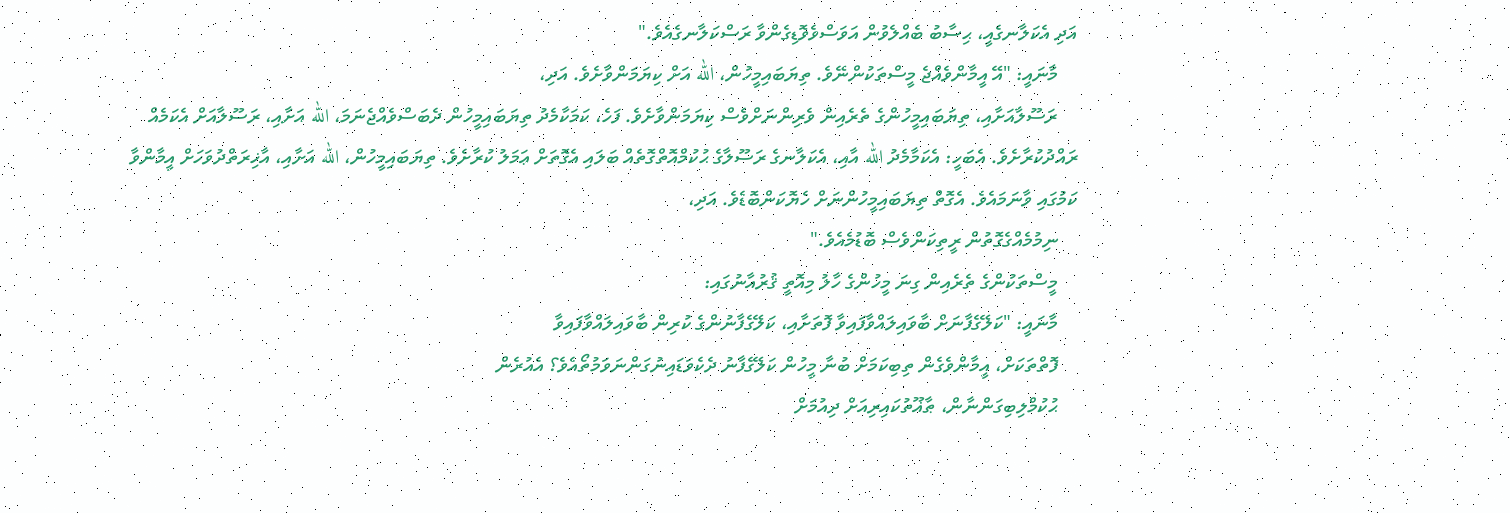އަދި އެކަލާނގެއީ، ޙިސާބު ބެއްލެވުން އަވަސްވެވޮޑިގެންވާ ރަސްކަލާނގެއެވެ."
    މާނައީ: "އޭ އީމާންވެއްޖެ މީސްތަކުންނޭވެ. ތިޔަބައިމީހުން، الله އަށް ކިޔަމަންވާށެވެ. އަދި،
    ރަސޫލާއަށާއި، ތިޔަބައިމީހުންގެ ތެރެއިން ވެރިންނަށްވެސް ކިޔަމަންވާށެވެ. ފަހެ، ކަމަކާމެދު ތިޔަބައިމީހުން ދެބަސްވެއްޖެނަމަ، الله އަށާއި، ރަސޫލާއަށް އެކަމެއް ރައްދުކުރާށެވެ. އެބަހީ: އެކަމާމެދު الله އާއި، އެކަލާނގެ ރަސޫލާގެ ޙުކުމްއޮތްގޮތެއް ބަލައި އެގޮތަށް ޢަމަލު ކުރާށެވެ. ތިޔަބައިމީހުން، الله އަށާއި، އާޚިރަތްދުވަހަށް އީމާންވާ ކަމުގައި ވާނަމައެވެ. އެގޮތް ތިޔަބައިމީހުންނަށް ހެޔޮކަންބޮޑެވެ. އަދި،
    ނިމުމެއްގެގޮތުން ރީތިކަންވެސް ބޮޑުމެއެވެ."
    މީސްތަކުންގެ ތެރެއިން ގިނަ މީހުންގެ ހާލު މިއޮތީ ޤުރުއާނުގައި:
    މާނައީ: "ކަލޭގެފާނަށް ބާވައިލައްވާފައިވާ ފޮތަށާއި، ކަލޭގެފާނުންގެ ކުރިން ބާވައިލައްވާފައިވާ
    ފޮތްތަކަށް، އީމާންވެގެން ތިބިކަމަށް ބުނާ މީހުން ކަލޭގެފާނު ދެކެވަޑައިނުގަންނަވަމުތޯއެވެ؟ އެއުރެން
    ޙުކުމްލިބިގަންނާން، ޠާޣޫތުކައިރިއަށް ދިއުމަށް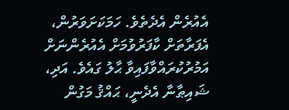އެއުރެން އެދެތެވެ. ހަމަކަށަވަރުން، އެފަރާތަށް ކާފަރުވުމަށް އެއުރެންނަށް އަމުރުކުރައްވާފައިވާ ޙާލު ގައެވެ. އަދި، ޝައިޠާނާ އެދެނީ، ޙައްޤު މަގުން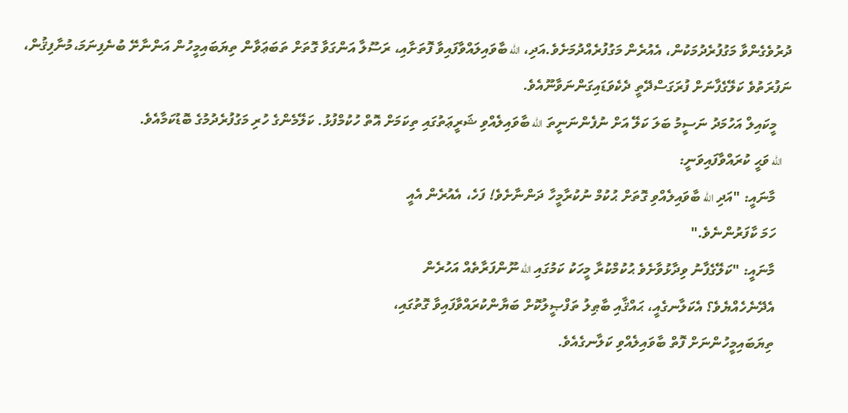ދުރުވެގެންވާ މަގުފުރެދުމަކުން، އެއުރެން މަގުފުރެއްދުމަށެވެ.އަދި، الله ބާވައިލައްވާފައިވާ ފޮތަށާއި، ރަސޫލާ އަންގަވާ ގޮތަށް ތަބަޢަވާން ތިޔަބައިމީހުން އަންނާށޭ ބުނެފިނަމަ،މުނާފިޤުން، ނަފުރަތުވެ ކަލޭގެފާނަށް ފުރަގަސްދޭތީ ދެކެވަޑައިގަންނަވާނޫއެވެ.
    މީކައިލް އަހުމަދު ނަސީމު ބަލަ ކަލޭ އަށް ނުފެންނަނީތަ الله ބާވައިލެއްވި ޝަރީޢަތުގައި ތިކަމަށް އޮތް ހުކުމްފުޅު. ކަލޭމެންގެ ހުރި މަގުފުރެދުމުގެ ބޮޑުކަމާއެވެ.
    الله ވަޙީ ކުރައްވާފައިވަނީ:
    މާނައީ: "އަދި الله ބާވައިލެއްވި ގޮތަށް ޙުކުމް ނުކުރާމީހާ ދަންނާށެވެ! ފަހެ، އެއުރެން އެއީ
    ހަމަ ކާފަރުންނެވެ."
    މާނައީ: "ކަލޭގެފާނު ވިދާޅުވާށެވެ ޙުކުމްކުރާ މީހަކު ކަމުގައި الله ނޫންފަރާތެއް އަހުރެން
    އެދޭނެހެއްޔެވެ؟ އެކަލާނގެއީ، ޙައްޤާއި ބާޠިލު ތަފްޞީލުކޮށް ބަޔާންކުރައްވާފައިވާ ގޮތުގައި،
    ތިޔަބައިމީހުންނަށް ފޮތް ބާވައިލެއްވި ކަލާނގެއެވެ.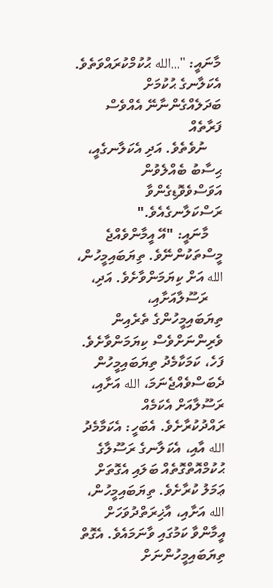މާނައީ: "...الله ޙުކުމްކުރައްވަތެވެ. އެކަލާނގެ ޙުކުމަށް ބަދަލެއްގެންނާނޭ އެއްވެސް ފަރާތެއް
    ނުވެތެވެ. އަދި އެކަލާނގެއީ، ޙިސާބު ބެއްލެވުން އަވަސްވެވޮޑިގެންވާ ރަސްކަލާނގެއެވެ."
    މާނައީ: "އޭ އީމާންވެއްޖެ މީސްތަކުންނޭވެ. ތިޔަބައިމީހުން، الله އަށް ކިޔަމަންވާށެވެ. އަދި،
    ރަސޫލާއަށާއި، ތިޔަބައިމީހުންގެ ތެރެއިން ވެރިންނަށްވެސް ކިޔަމަންވާށެވެ. ފަހެ، ކަމަކާމެދު ތިޔަބައިމީހުން ދެބަސްވެއްޖެނަމަ، الله އަށާއި، ރަސޫލާއަށް އެކަމެއް ރައްދުކުރާށެވެ. އެބަހީ: އެކަމާމެދު الله އާއި، އެކަލާނގެ ރަސޫލާގެ ޙުކުމްއޮތްގޮތެއް ބަލައި އެގޮތަށް ޢަމަލު ކުރާށެވެ. ތިޔަބައިމީހުން، الله އަށާއި، އާޚިރަތްދުވަހަށް އީމާންވާ ކަމުގައި ވާނަމައެވެ. އެގޮތް ތިޔަބައިމީހުންނަށް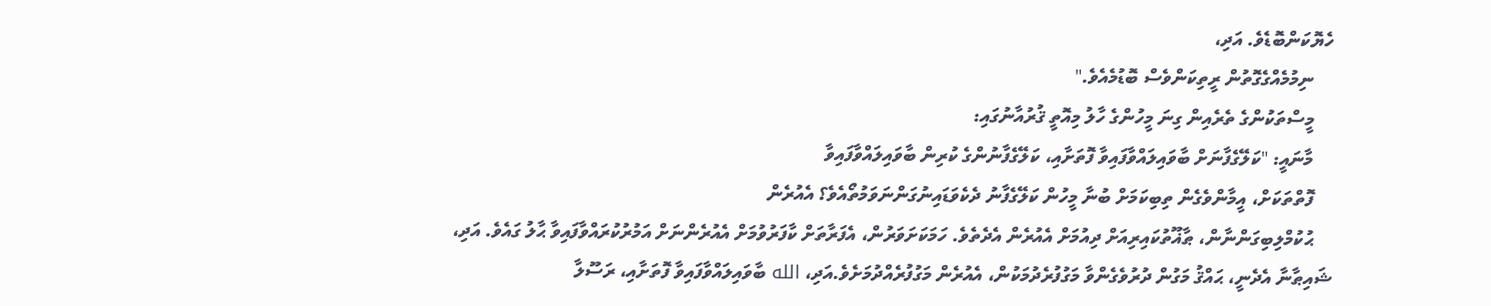ހެޔޮކަންބޮޑެވެ. އަދި،
    ނިމުމެއްގެގޮތުން ރީތިކަންވެސް ބޮޑުމެއެވެ."
    މީސްތަކުންގެ ތެރެއިން ގިނަ މީހުންގެ ހާލު މިއޮތީ ޤުރުއާނުގައި:
    މާނައީ: "ކަލޭގެފާނަށް ބާވައިލައްވާފައިވާ ފޮތަށާއި، ކަލޭގެފާނުންގެ ކުރިން ބާވައިލައްވާފައިވާ
    ފޮތްތަކަށް، އީމާންވެގެން ތިބިކަމަށް ބުނާ މީހުން ކަލޭގެފާނު ދެކެވަޑައިނުގަންނަވަމުތޯއެވެ؟ އެއުރެން
    ޙުކުމްލިބިގަންނާން، ޠާޣޫތުކައިރިއަށް ދިއުމަށް އެއުރެން އެދެތެވެ. ހަމަކަށަވަރުން، އެފަރާތަށް ކާފަރުވުމަށް އެއުރެންނަށް އަމުރުކުރައްވާފައިވާ ޙާލު ގައެވެ. އަދި، ޝައިޠާނާ އެދެނީ، ޙައްޤު މަގުން ދުރުވެގެންވާ މަގުފުރެދުމަކުން، އެއުރެން މަގުފުރެއްދުމަށެވެ.އަދި، الله ބާވައިލައްވާފައިވާ ފޮތަށާއި، ރަސޫލާ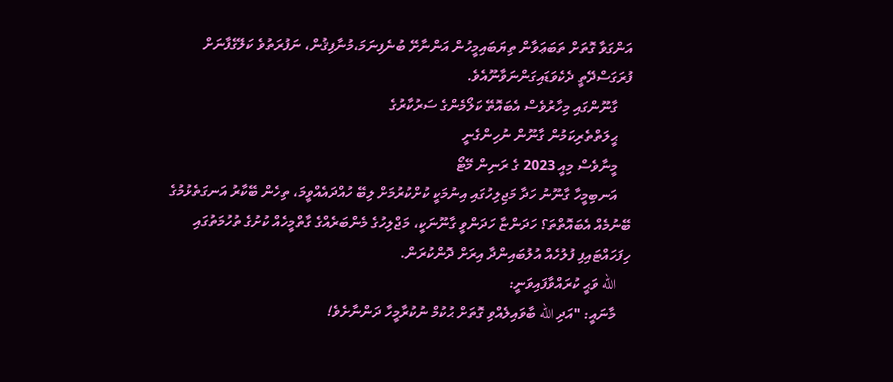އަންގަވާ ގޮތަށް ތަބަޢަވާން ތިޔަބައިމީހުން އަންނާށޭ ބުނެފިނަމަ،މުނާފިޤުން، ނަފުރަތުވެ ކަލޭގެފާނަށް ފުރަގަސްދޭތީ ދެކެވަޑައިގަންނަވާނޫއެވެ.
    ގާނޫންގައި މިހާރުވެސް އެބައޮތޭ ކަލޯމެންގެ ސަރުކާރުގެ
    ޙީލަތްތެރިކަމުން ގާނޫން ނުހިންގެނީ
    މީނާވެސް މިއީ 2023 ގެ ރަނިން މޭޓޯ
    އަނބިމީހާ ގާނޫނު ހަދާ މަޖިލިހުގައި އިނުމަކީ ކުށްކުރުމަށް ލިބޭ ހުއްދައެއްވީމަ، ތިހެން ބޭކާރު އަނގަތެޅުމުގެ ބޭނުމެއް އެބައޮތްތަ؟ ހަދަންޏާ ހަދަންވީ ގާނޫނަކީ، މަޖްލިހުގެ މެންބަރެއްގެ ގާތްމީހެއް ކުށުގެ ތުހުމަތުގައި ހިފަހައްޓައިފި ފުލުހެއް އުލުބައިންދާ އިރަށް ދޮންކުރަން.
    الله ވަޙީ ކުރައްވާފައިވަނީ:
    މާނައީ: "އަދި الله ބާވައިލެއްވި ގޮތަށް ޙުކުމް ނުކުރާމީހާ ދަންނާށެވެ!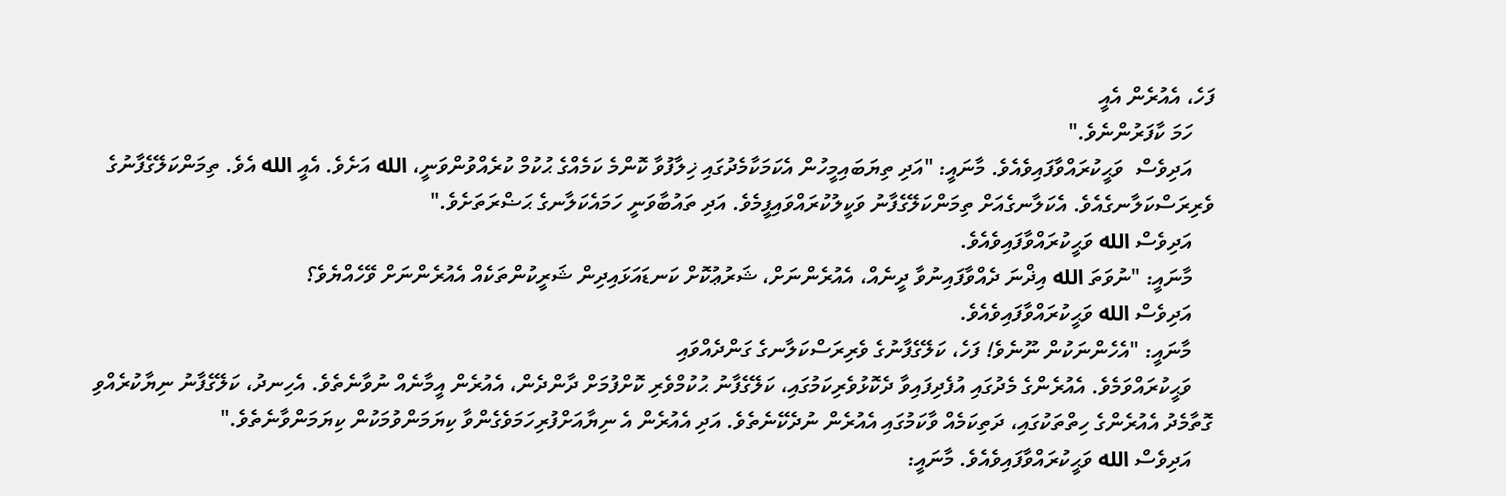ފަހެ، އެއުރެން އެއީ
    ހަމަ ކާފަރުންނެވެ."
    އަދިވެސް  ވަޙީކުރައްވާފައިވެއެވެ. މާނައީ: "އަދި ތިޔަބައިމީހުން އެކަމަކާމެދުގައި ޚިލާފުވާ ކޮންމެ ކަމެއްގެ ޙުކުމް ކުރެއްވުންވަނީ، الله އަށެވެ. އެއީ الله އެވެ. ތިމަންކަލޭގެފާނުގެ ވެރިރަސްކަލާނގެއެވެ. އެކަލާނގެއަށް ތިމަންކަލޭގެފާނު ވަކީލުކުރައްވައިފީމެވެ. އަދި ތައުބާވަނީ ހަމައެކަލާނގެ ޙަޟްރަތަށެވެ."
    އަދިވެސް الله ވަޙީކުރައްވާފައިވެއެވެ.
    މާނައީ: "ނުވަތަ الله އިޛްނަ ދެއްވާފައިނުވާ ދީނެއް، އެއުރެންނަށް، ޝަރުޢުކޮށް ކަނޑައަޅައިދިން ޝަރީކުންތަކެއް އެއުރެންނަށް ވޭހެއްޔެވެ؟
    އަދިވެސް الله ވަޙީކުރައްވާފައިވެއެވެ.
    މާނައީ: "އެހެންނަކުން ނޫނެވެ! ފަހެ، ކަލޭގެފާނުގެ ވެރިރަސްކަލާނގެ ގަންދެއްވައި
    ވަޙީކުރައްވަމެވެ. އެއުރެންގެ މެދުގައި އުފެދިފައިވާ ދެކޮޅުވެރިކަމުގައި، ކަލޭގެފާނު ޙުކުމްވެރި ކޮށްފުމަށް ދާންދެން، އެއުރެން އީމާނެއް ނުވާނެތެވެ. އެހިނދު، ކަލޭގެފާނު ނިޔާކުރެއްވި ގޮތާމެދު އެއުރެންގެ ހިތްތަކުގައި، ދަތިކަމެއް ވާކަމުގައި އެއުރެން ނުދެކޭނެތެވެ. އަދި އެއުރެން އެ ނިޔާއަށްފުރިހަމަވެގެންވާ ކިޔަމަންވުމަކުން ކިޔަމަންވާނެތެވެ."
    އަދިވެސް الله ވަޙީކުރައްވާފައިވެއެވެ. މާނައީ: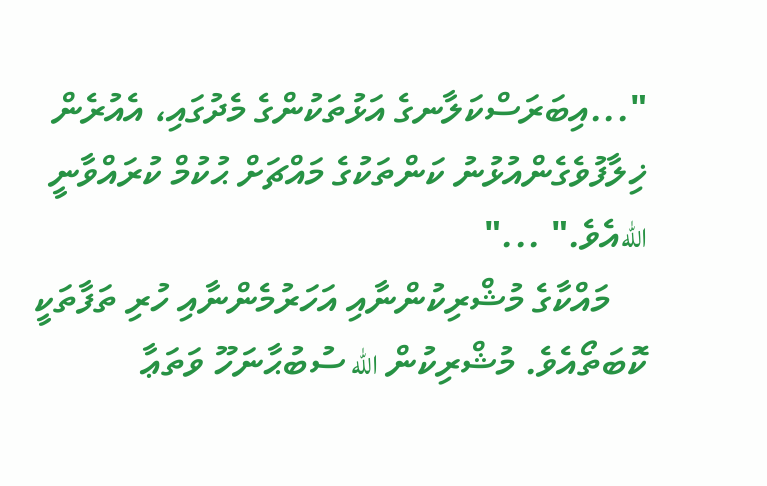"...އިބަރަސްކަލާނގެ އަޅުތަކުންގެ މެދުގައި، އެއުރެން ޚިލާފުވެގެންއުޅުނު ކަންތަކުގެ މައްޗަށް ޙުކުމް ކުރައްވާނީ اللهއެވެ." ..."
    މައްކާގެ މުޝްރިކުންނާއި އަހަރުމެންނާއި ހުރި ތަފާތަކީ ކޮބަތޯއެވެ. މުޝްރިކުން الله ސުބުޙާނަހޫ ވަތަޢާ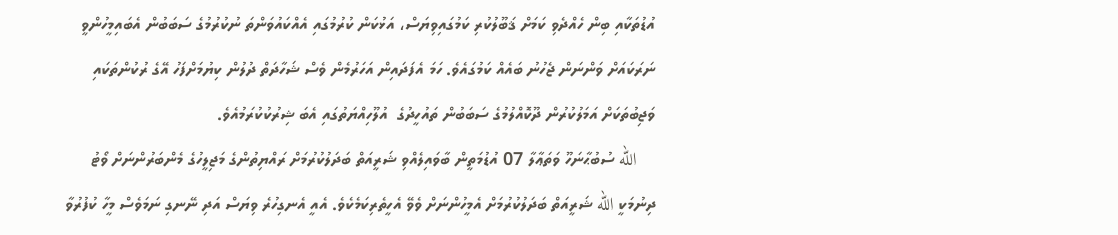އުޑުތަކާއި ބިން ހެއްދެވި ކަމަށް ޤަބޫލުކުރި ކަމުގައިވިޔަސް، އަޅުކަން ކުރުމުގައި އެއްކައުވަންތަ ނުކުރުމުގެ ސަބަބުން އެބައިމީހުންވީ ނަރަކައަށް ވަންނަން ޖެހުނު ބައެއް ކަމުގައެވެ. ހަމަ އެފަދައިން އަހަރުމެން ވެސް ޝަހާދަތް ދުލުން ކިޔުމަށްފަހު އޭގެ ރުކުންތަކައި ވަޖިބުތަކަށް އަމަލުކުރުން ދޫކޮއްލުމުގެ ސަބަބުން ތައުހީދުގެ  އުލޫހިއްޔަތުގައި އެބަ ޝިރުކުކުރަމުއެވެ.
    الله ސުބުޙާނަހޫ ވަތަޢާލާ 07 އުޑުމަތީން ބާވައިލެއްވި ޝަރީއަތް ބަދަލުކުރުމަށް ރައްޔިތުންގެ މަޖިލީހުގެ މެންބަރުންނަށް ވޯޓު ދިނުމަކީ الله ޝަރީއަތް ބަދަލުކުރުމަށް އެމީހުންނަށް ވެވޭ އެހީތެރިކަމެކެވެ. އެއީ އެނގިހުރެ ވިޔަސް އަދި ނޭނގި ނަމަވެސް މީހާ ކުފުރުވާ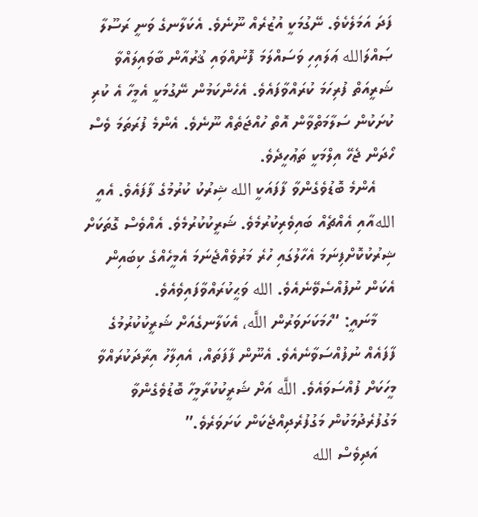ފަދަ އަމަލެކެވެ. ނޭގުމަކީ އުޒުރެއް ނޫނެވެ. އެކަލާނގެ ވަނީ ރަސޫލާ ޞައްލަالله ޢަލައިހި ވަސައްލަމަ ފޮނުއްވައި ޤުރުއާން ބާވައިލައްވާ ޝަރީއަތް ފުރިހަމަ ކުރައްވާފައެވެ. އެހެންކަމުން ނޭގުމަކީ އެމީހާ އެ ކުރި ކުށަކުން ސަލާމަތްވާން އޮތް ހުއްޖަތެއް ނޫނެވެ. އެންމެ ފުރަތަމަ ވެސް ހޯދަން ޖެހޭ އިލްމަކީ ތަޢުހީދެވެ.
    އެންމެ ބޮޑުވެގެންވާ ފާފައަކީ الله ޝިރުކު ކުރުމުގެ ފާފައެވެ. އެއީ اللهއާއި އެއްޗެއް ބައިވެރިކުރުމެވެ. ޝަރީކުކުރުމެވެ. އެއްވެސް ގޮތަކަށް ޝިރުކުކޮށްފިނަމަ އެހާލުގައި ހުރެ މަރުވެއްޖެނަމަ އެމީހެއްގެ ކިބައިން އެކަން ނުފުއްސެވޭނެއެވެ. الله ވަޙީކުރައްވާފައިވެއެވެ.
    މާނައީ: “ހަމަކަށަވަރުން اللَّه، އެކަލާނގެއަށް ޝަރީކުކުރުމުގެ ފާފައެއް ނުފުއްސަވާނެއެވެ. އެނޫން ފާފަތައް، އެއިލާހު އިރާދަކުރައްވާ މީހަކަށް ފުއްސަވައެވެ. اللَّه އަށް ޝަރީކުކުރާމީހާ ބޮޑުވެގެންވާ މަގުފުރެދުމަކުން މަގުފުރެދިއްޖެކަން ކަށަވަރެވެ.”
    އަދިވެސް الله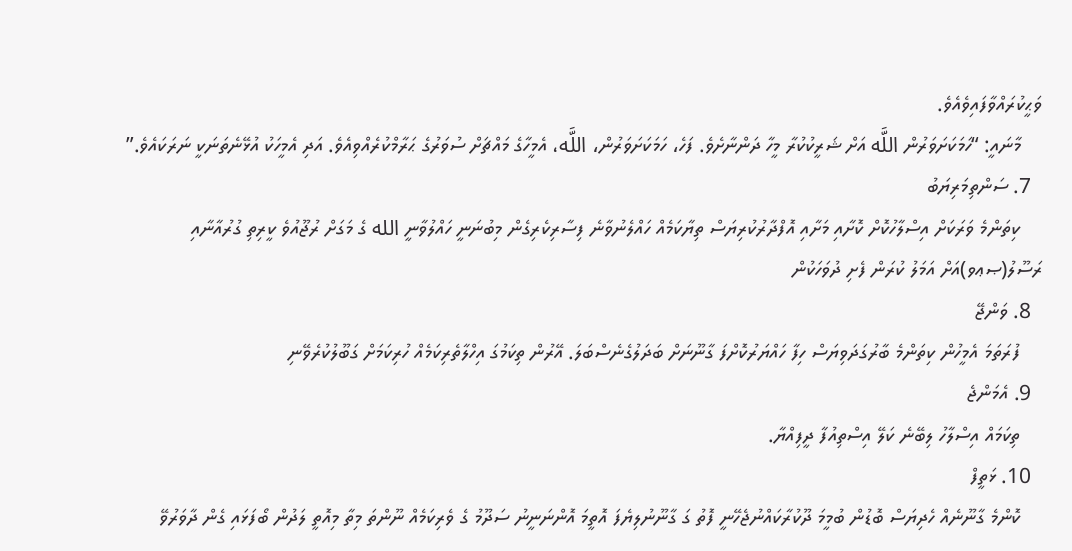ވަޙީކުރައްވާފައިވެއެވެ.
    މާނައީ: “ހަމަކަށަވަރުން اللَّه އަށް ޝަރީކުކުރާ މީހާ ދަންނާށެވެ. ފަހެ، ހަމަކަށަވަރުން، اللَّه، އެމީހާގެ މައްޗަށް ސުވަރުގެ ޙަރާމްކުރެއްވިއެވެ. އަދި އެމީހަކު އުޅޭނެތަނަކީ ނަރަކައެވެ.”
  7. ސަންތިމަރިޔަބު
    ކިތަންމެ ވަރަކަށް އިސްލާހުކޮށް ކޮށާއި މަށާއި އޮފްދާރުކުރިޔަސް ތިޔާކަމެއް ހައްލެނުވާނެ ފިސާރިކެރިގެން މިބުނަނީ ހައްލުވާނީ الله ގެ މަގަށް ރުޖޫއުވެ ކީރިތި ގުރުއާނާއި ރަސޫލު(ޞޢވ)އަށް އަމަލު ކުރަން ފެށި ދުވަހަކުން
  8. ވަންޖޭ
    ފުރަތަމަ އެމީހުން ކިތަންމެ ބާރުގަދަވިޔަސް ހިފާ ހައްޔަރުކޮށްފަ ގާނޫނަށް ބަދަލުގެނެސްބަލަ. އޭރުން ތިކަމުގަ އިހްލާތެރިކަމެއް ހުރިކަމަށް ގަބޫލުކުރެވޭނި
  9. އެމަންޖެ
    ތިކަމައް އިސްލާހު ލިބޭނެ ކަލޭ އިސްތިއުފާ ދީފިއްޔާ.
  10. ޅަތީފް
    ކޮންމެ ގާނޫނެއް ހެދިޔަސް ބޮޑުން ބުމީމަ ދޫކުރާކައްނުޖެހޭނީ ފޮތު ގަ ގާނޫނުލިޔެފަ އޮތީމަ އޮންނަނީނު ސަދޫމު ގެ ވެރިކަމެއް ނޫންތަ މިތާ މިއޮތީ ލަދުން ބޯފަޅައި ގެން ދާވަރުވޭ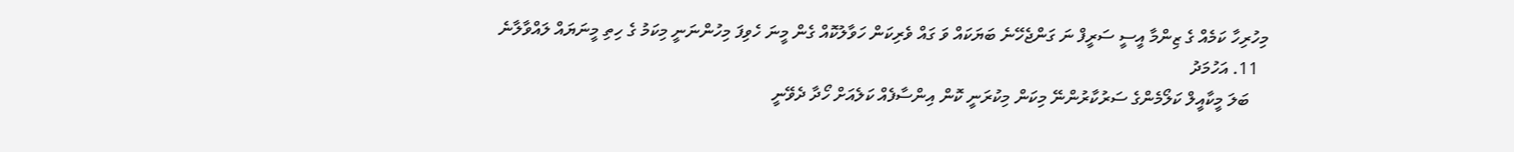މިހުރިހާ ކަމެއް ގެ ޒިންމާ އީސީ ސަރީފް ނަ ގަންޖެހޭނެ ބަޔަކައް ވަ ގައް ވެރިކަން ހަވާލުކޮއް ގެން މީނަ ހެވިފަ މިހުންނަނީ މިކަމު ގެ ހިތި މީނަޔައް ލައްވާލާނެ
  11. އަހުމަދު
    ބަލަ މީކާއީލް ކަލޯމެންގެ ސަރުކާރުންނޭ މިކަން މިކުރަނީ ކޮން އިންސާފެއް ކަލެއަށް ހޯދާ ދެވޭނީ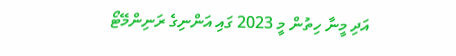އަދި މީނާ ހިތުން މީ 2023 ގައި އަންނިގެ ރަނިންމޭޓޯ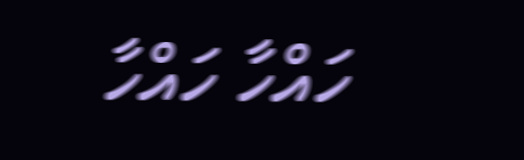ހައްހާ ހައްހާ